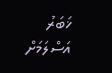ޚަބަރު
އަސްލަމަށް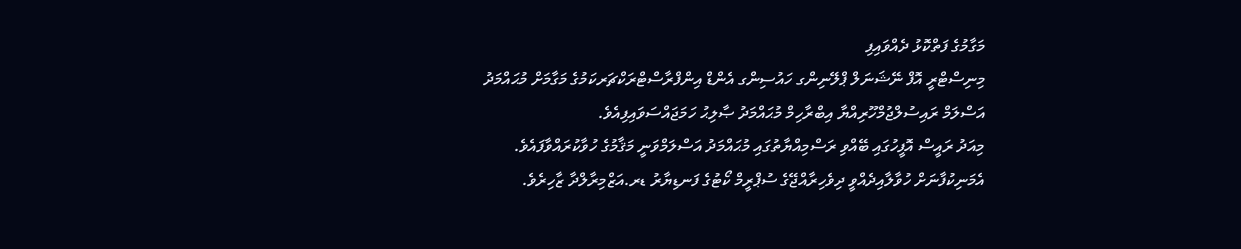މަގާމުގެ ފަތްކޮޅު ދެއްވައިފި
މިނިސްޓްރީ އޮފް ނޭޝަނަލް ޕްލޭނިންގ ހައުސިންގ އެންޑް އިންފްރާސްޓްރަކްޗަރކަމުގެ މަގާމަށް މުޙައްމަދު އަސްލަމް ރައިސުލްޖުމްހޫރިއްޔާ އިބްރާހިމް މުޙައްމަދު ޞާލިޙު ހަމަޖައްސަވައިފިއެވެ.
މިއަދު ރައީސް އޮފީހުގައި ބޭއްވި ރަސްމިއްޔާތުގައި މުޙައްމަދު އަސްލަމްވަނީ މަޤާމުގެ ހުވާކުރައްވާފައެވެ. އެމަނިކުފާނަށް ހުވާލާއިދެއްވީ ދިވެހިރާއްޖޭގެ ސުޕްރީމް ކޯޓުގެ ފަނޑިޔާރު ޑރ.އަޒްމިރާލްދާ ޒާހިރެވެ.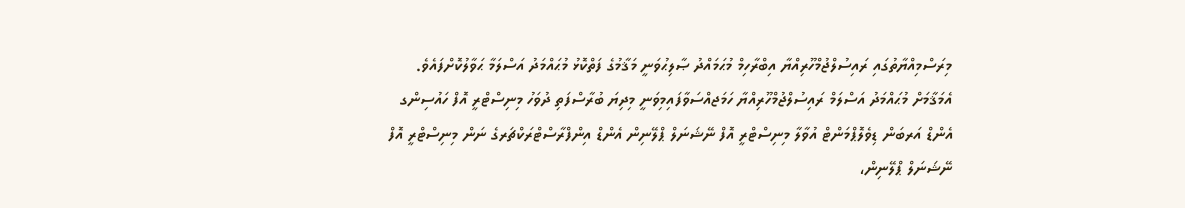މިރަސްމިއްޔާތުގައި ރައިސުލްޖުމްހޫރިއްޔާ އިބްރާހިމް މުޙަމައްދު ޞާލިޙުވަނީ މަޤާމުގެ ފަތްކޮޅު މުޙައްމަދު އަސްލަމާ ޙަވާލުކޮށްފައެވެ.
އެމަޤާމަށް މުޙައްމަދު އަސްލަމް ރައިސުލްޖުމްހޫރިއްޔާ ހަމަޖއްސަވާފައިމިވަނީ މިދިޔަ ބުރާސްފަތި ދުވަހު މިނިސްޓްރީ އޮފް ހައުސިންގ އެންޑް އަރބަން ޑިވެލޮޕްމަންޓް އުވާލާ މިނިސްޓްރީ އޮފް ނޭޝަނަލް ޕްލޭނިން އެންޑް އިންފްރާސްޓްރަކްޗަރގެ ނަން މިނިސްޓްރީ އޮފް ނޭޝަނަލް ޕްލޭނިން،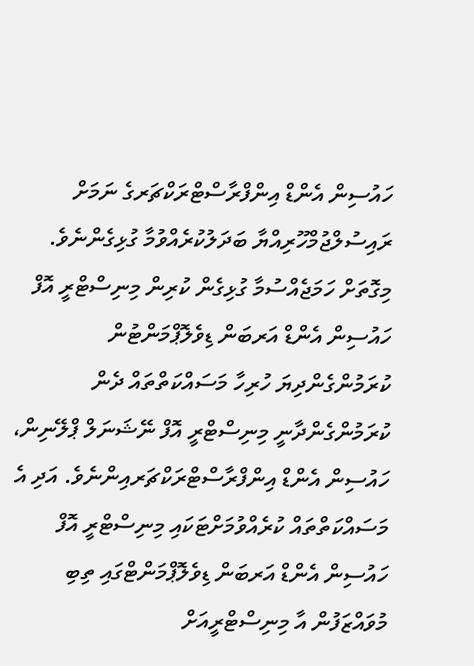ހައުސިން އެންޑް އިންފްރާސްޓްރަކްޗަރގެ ނަމަށް ރައިސުލްޖުމްހޫރިއްޔާ ބަދަލުކުރެއްވުމާ ގުޅިގެންނެވެ. މިގޮތަށް ހަމަޖެއްސުމާ ގުޅިގެން ކުރިން މިނިސްޓްރީ އޮފް ހައުސިން އެންޑް އަރބަން ޑިވެލޮޕްމަންޓުން ކުރަމުންގެންދިޔަ ހުރިހާ މަސައްކަތްތައް ދެން ކުރަމުންގެންދާނީ މިނިސްޓްރީ އޮފް ނޭޝަނަލް ޕްލޭނިން، ހައުސިން އެންޑް އިންފްރާސްޓްރަކްޗަރއިންނެވެ. އަދި އެ މަސައްކަތްތައް ކުރެއްވުމަށްޓަކައި މިނިސްޓްރީ އޮފް ހައުސިން އެންޑް އަރބަން ޑިވެލޮޕްމަންޓްގައި ތިބި މުވައްޒަފުން އާ މިނިސްޓްރީއަށް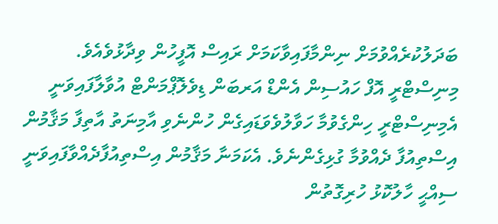ބަދަލުކުރެއްވުމަށް ނިންމާފައިވާކަމަށް ރައިސް އޮފީހުން ވިދާޅުވެއެވެ.
މިނިސްޓްރީ އޮފް ހައުސިން އެންޑް އަރބަން ޑިވެލޮޕްމަންޓް އުވާލާފައިވަނީ އެމިނިސްޓްރީ ހިންގެވުމާ ހަވާލުވެވަޑައިގެން ހުންނެވި އާމިނަތު އާތިފާ މަޤާމުން އިސްތިއުފާ ދެއްވުމާ ގުޅިގެންނެވެ. އެކަމަނާ މަޤާމުން އިސްތިއުފާދެއްވާފައިވަނީ ސިއްޙީ ހާލުކޮޅު ހުރިގޮތުން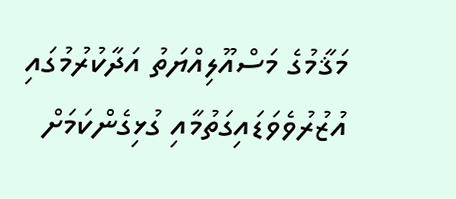މަޤާމުގެ މަސްއޫލިއްޔަތު އަދާކުރުމުގައި އުޒުރުވެވަޑައިގަތުމާއި ގުޅިގެންކަމަށް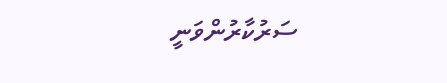ސަރުކާރުންވަނީ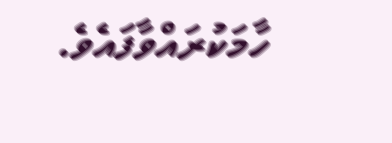ހާމަކުރައްވާފައެވެ.